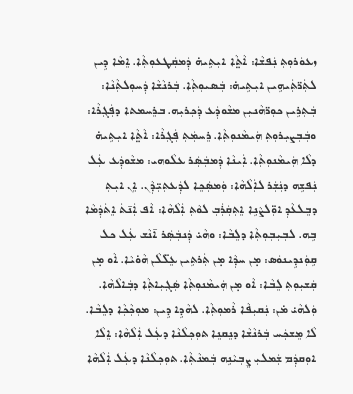ܙܥܘܿܪܘܼܬܼ ܢܲܦܫܵܐ: ܐܵܬ̤ܵܐ ܐܝܼܬܹܝܗ̇ ܕܲܡܩܲܛܥܘܼܬܼܵܐ. ܐܸܡܵܐ ܕܹܝܢ ܠܬܲܪ̈ܬܲܝܗܹܝܢ ܐܝܼܬܹܝܗ̇: ܒܲܤܝܘܼܬܼܵܐ. ܒܲܪܢܵܫܵܐ ܕܲܚܘܼܠܬܼܵܢܵܐ: ܒܲܬܼܪܹܝܢ ܟܘܼܪ̈ܗܵܢܝܼܢ ܡܫܵܘܕܲܥ ܕܲܟܼܪܝܼܗ. ܒܪܸܚܡܬܐ ܕܦܲܓܼܪܵܐ: ܘܒܲܒܼܨܝܼܪܘܼܬܼ ܗܲܝܡܵܢܘܼܬܼܵܐ. ܪܸܚܡܲܬܼ ܦܲܓܼܪܵܐ: ܐܵܬ̤ܵܐ ܐܝܼܬܹܝܗ̇ ܕܠܵܐ ܗܲܝܡܵܢܘܼܬܼܵܐ. ܐܲܝܢܵܐ ܕܲܡܒܲܤܲܪ ܥܠܵܘܗܝ: ܡܫܵܘܕܲܥ ܥܲܠ ܢܲܦܫܹܗ ܕܢܲܫܲܪ ܠܐܲܠܵܗܵܐ: ܘܲܡܤܲܟܸܐ ܠܕܲܥܬܼܝܼ̈ܕܼܵܢ. ܐܸܢ ܐܝܼܬܼ ܕܒܸܠܥܵܕܼ ܐܘܼ̈ܠܨܵܢܹܐ ܐܸܬܼܩܲܪܲܒܼ ܠܘܵܬܼ ܐܲܠܵܗܵܐ: ܐܵܦ ܐܲܢ̄ܬܿ ܐܸܬܿܕܲܡܵܐ ܒܹܗ. ܠܒܼܝܼܒܼܘܼܬܼܵܐ ܕܠܸܒܵܐ: ܘܗܵܝ̇ ܕܲܢܒܲܤܲܪ ܐ̄ܢܵܫ ܥܲܠ ܟܠ ܩܹܘܲܢܕܹܝܢܘܿܣ: ܡ̣ܢ ܚܕܼܵܐ ܡ̣ܢ ܬܲܪܬܹܝܢ ܥܸܠ̈ܠܵܢ ܗܵܘ̇ܝܵܐ. ܐܵܘ ܡ̣ܢ ܩܲܫܝܼܘܼܬܼ ܠܸܒܵܐ: ܐܵܘ ܡ̣ܢ ܗܲܝܡܵܢܘܼܬܼܵܐ ܤܲܓܼܝܼܐܬܼܵܐ ܕܒܲܐܠܵܗܵܐ. ܘܲܠܗܵܝ̇ ܡ̇ܢ: ܢܲܩܝܼܦܵܐ ܪܵܡܘܼܬܼܵܐ. ܠܗܵܕܹܐ ܕܹܝܢ: ܡܘܼܟܼܵܟܼܵܐ ܕܠܸܒܵܐ. ܠܵܐ ܡܸܫܟܲܚ ܒܲܪܢܵܫܵܐ ܕܢܸܩܢܸܐ ܬܘܼܟܼܠܵܢܵܐ ܕܥܲܠ ܐܲܠܵܗܵܐ: ܐܸܠܵܐ ܐܘܼܩܕܲܡ ܫܲܡܠܝܼ ܨܸܒܼܝܵܢܹܗ ܒܲܡܢܵܬܼܵܐ. ܬܘܼܟܼܠܵܢܵܐ ܕܥܲܠ ܐܲܠܵܗܵܐ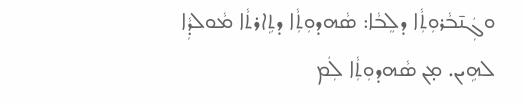ܘܓܲܢ̄ܒܵܪܘܼܬܼܵܐ ܕܠܸܒܵܐ: ܤܵܗܕܘܼܬܼܵܐ ܕܬܹܐܪܬܵܐ ܡܵܘܠܕܼܵܐ ܠܗܹܝܢ. ܡ̣ܢ ܤܵܗܕܘܼܬܼܵܐ ܠܲܡ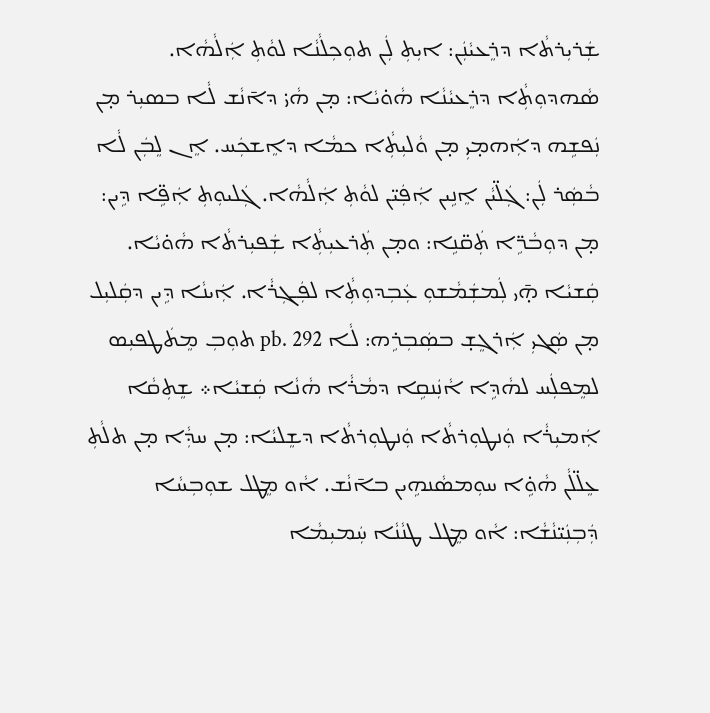ܫܲܪܝܼܪܬܵܐ ܕܪܸܥܝܵܢܲܢ: ܐܝܼܬܼ ܠܲܢ ܬܘܼܟܼܠܵܢܵܐ ܠܘܵܬܼ ܐܲܠܵܗܵܐ. ܤܵܗܕܘܼܬܼܵܐ ܕܪܸܥܝܵܢܵܐ ܗܵܘ̇ܝܵܐ: ܡ̣ܢ ܗܵܝ̇ ܕܐ̄ܢܵܫ ܠܵܐ ܒܤܝܼܪ ܡ̣ܢ ܢܲܦܫܹܗ ܕܐܲܗܡ̣ܝܼ ܡ̣ܢ ܘܵܠܝܼܬܼܵܐ ܟܡܵܐ ܕܐܸܫܟܲܚ. ܐܸܢ ܠܸܒܲܢ ܠܵܐ ܒܵܤܲܪ ܠܲܢ: ܓܲܠ̈ܝܵܢ ܐܸܢܹܝܢ ܐܲܦܲܝ̈ܢ ܠܘܵܬܼ ܐܲܠܵܗܵܐ. ܓܲܠܝܘܼܬܼ ܐܲܦܹ̈ܐ ܕܹܝܢ: ܡ̣ܢ ܕܘܼܒܵܪܹ̈ܐ ܬܲܩ̈ܢܹܐ: ܘܡ̣ܢ ܬܲܪܥܝܼܬܼܵܐ ܫܲܦܝܼܪܬܵܐ ܗܵܘ̇ܝܵܐ. ܩܲܫܝܵܐ ܗ̣̄ܝ ܠܲܡܫܲܡܵܫܘܼ ܥܲܒܼܕܘܼܬܼܵܐ ܠܦܲܓܼܪܵܐ. ܐܲܝܢܵܐ ܕܹܝܢ ܕܩܲܠܝܼܠ ܡ̣ܢ ܤܲܓܝܼ ܐܲܪܓܸܫ̣ ܒܤܲܒܼܪܹܗ: ܠܵܐ pb. 292 ܬܘܼܒܼ ܡܸܬܿܛܦܝܼܣ ܠܡܸܦܠܲܚ ܠܗܵܕܹܐ ܐܵܢܲܢܩܹܐ ܕܡܵܪܵܐ ܗܵܢܵܐ ܩܲܫܝܵܐ܀ ܫܸܬܼܩܵܐ ܐܲܡܝܼܪܵܐ ܘܲܢܛܘܼܪܬܵܐ ܘܲܢܛܘܼܪܬܵܐ ܕܫܸܠܝܵܐ: ܡ̣ܢ ܚܕܼܵܐ ܡ̣ܢ ܬܠܵܬܼ ܥܸܠ̈ܠܵܢ ܗܵܘܹ̇ܐ ܚܘܼܡܤܵܢܗܹܝܢ ܒܐ̄ܢܵܫ. ܐܵܘ ܡܸܛܠ ܫܘܼܒܼܚܵܐ ܕܲܒܼܢܲܝ̈ܢܵܫܵܐ: ܐܵܘ ܡܸܛܠ ܛܢܵܢܵܐ ܚܲܡܝܼܡܵܐ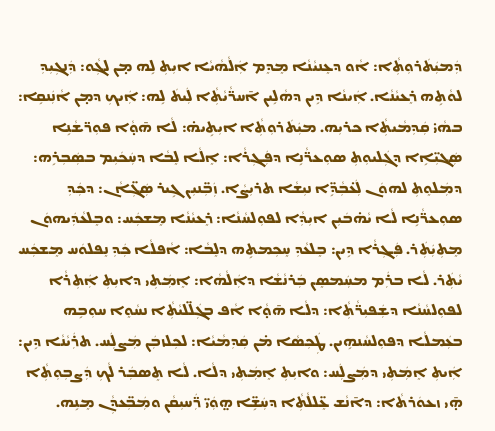ܕܲܡܝܲܬܿܪܘܼܬܼܵܐ: ܐܵܘ ܕܥܸܢܝܵܢܵܐ ܡܸܕܸܡ ܐܲܠܵܗܵܝܵܐ ܐܝܼܬܼ ܠܹܗ ܡ̣ܢ ܠܓܼܵܘ: ܕܲܢܓܼܝܼܕܼ ܠܘܵܬܹܗ ܪܸܥܝܵܢܵܐ. ܐܲܝܢܵܐ ܕܹܝܢ ܕܗܵܠܹܝܢ ܐ̄ܚܪ̈ܵܝܵܬܼܵܐ ܠܲܝܬܿ ܠܹܗ: ܐܲܝܟܼ ܕܡ̣ܢ ܐܵܢܲܢܩܹܐ: ܒܗܵܝ̇ ܩܲܕܼܡܵܝܬܼܵܐ ܟܪܝܼܗ. ܡܝܲܬܿܪܘܼܬܼܵܐ ܐܝܼܬܹܝܗ̇: ܠܵܐ ܗ̄ܘ̣ܵܐ ܦܘܼܪ̈ܫܵܢܹܐ ܤܲܓܝܼ̈ܐܹܐ ܕܓܲܠܝܘܼܬܼ ܤܘܼܥܪ̈ܵܢܹܐ ܕܦܲܓܼܪܵܐ: ܐܸܠܵܐ ܠܸܒܵܐ ܕܚܲܟܿܝܼܡ ܒܤܲܒܼܪܹܗ: ܕܡܲܠܘܸܬܼ ܠܗܘܿܢ ܠܲܥ̇ܒܼܵܕܹ̈ܐ ܢܝܼܫܵܐ ܬܪܝܼܨܵܐ. ܙܲܒܼ̈ܢܝܼܢ ܓܹܝܪ ܤܲܓܼ̈ܐܵܢ: ܕܟܲܕܼ ܤܘܼܥܪ̈ܵܢܹܐ ܠܵܐ ܝܵܗ̇ܒܿܝܼܢ ܐܝܼܕܼܵܐ ܠܦܘܼܠܚܵܢܵܐ: ܪܸܥܝܵܢܵܐ ܡܸܫܟܲܚ: ܘܒܸܠܥܵܕܲܝܗܘܿܢ ܡܸܬܼܝܲܬܲܪ. ܦܲܓܼܪܵܐ ܕܹܝܢ: ܒܸܠܥܵܕܼ ܚܸܟܼܡܬܹܗ ܕܠܸܒܵܐ: ܐܵܦܠܵܐ ܟܲܕܼ ܢܸܦܠܘܿܚ ܡܸܫܟܲܚ ܝܵܬܲܪ. ܠܵܐ ܒܪܲܡ ܡܚܲܡܤܸܢ ܒܲܪܢܵܫܵܐ ܕܐܲܠܵܗܵܐ: ܐܸܡܲܬܼܝ ܕܐܝܼܬܼ ܐܲܬܼܪܵܐ ܠܦܘܼܠܚܵܢܵܐ ܕܫܲܦܝܼܪ̈ܵܬܼܵܐ: ܕܠܵܐ ܗ̄ܘ̣ܵܐ ܐܵܦ ܒܓܲܠ̈ܠܝܵܬܼܵܐ ܢܚܵܘܸܐ ܚܘܼܒܹܗ ܒܥܲܡܠܵܐ ܕܦܘܼܠܚܵܢܗܹܝܢ. ܛܲܟܼܤܵܐ ܡ̇ܢ ܩܲܕܼܡܵܝܵܐ: ܠܟܼܠܙܒܲܢ ܡܲܨܠܲܚ. ܬܪܲܝܵܢܵܐ ܕܹܝܢ: ܐܲܝܬܼ ܐܸܡܲܬܼܝ ܕܡܲܨܠܲܚ: ܘܐܝܼܬܼ ܐܸܡܲܬܼܝ ܕܠܵܐ. ܠܵܐ ܬܸܤܒܲܪ ܠܵܟܼ ܕܲܨܒܼܘܼܬܼܵܐ ܗ̣̄ܝ ܙܥܘܿܪܬܵܐ: ܕܐ̄ܢܵܫ ܥܸ̈ܠܠܵܬܼܵܐ ܕܚܲܫܹ̈ܐ ܗ̤ܘܲܝ̈ ܪ̈ܲܚܝܼܩܵܢ ܘܡܲܒܼ̈ܥܕܼܵܢ ܡܸܢܹܗ.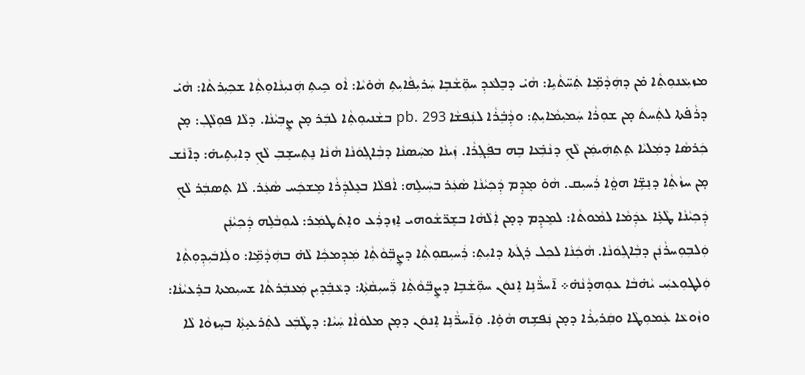ܡܙܝܼܥܵܢܘܼܬܼܵܐ ܡ̇ܢ ܕܗܲܕܵܡܹ̈ܐ ܬܲܚ̈ܬܵܝܹܐ: ܗܵܝ̇ ܕܒܸܠܥܵܕܼ ܚܘܼ̈ܫܵܒܹܐ ܚܲܪܝܼܦܵܐܝܼܬܼ ܗܵܘ̇ܝܵܐ: ܐܵܘ ܟܹܝܬܼ ܗܲܢܝܼܢܵܐܘܼܬܼܵܐ ܫܟܼܝܼܪܬܵܐ: ܗܵܝ̇ ܕܪܵܦ̇ܬܐ ܠܬܲܚܬܿ ܡ̣ܢ ܫܘܼܪܵܐ ܚܲܡܝܼܡܵܐܝܼܬܼ: ܘܕܼܵܒܼ̇ܪܵܐ ܠܢܲܦܫܵܐ pb. 293 ܒܫܵܢܝܘܼܬܼܵܐ ܠܒܲܪ ܡ̣ܢ ܨܸܒܼܝܵܢܵܐ. ܕܠܵܐ ܦܘܼܠܵܓܼ: ܡ̣ܢ ܟܲܪܤܵܐ ܕܡܲܠܝܵܐ ܬܸܬܼܗܲܝܡܲܢ ܠܵܟܼ ܕܢܵܒܼ̇ܥܵܐ ܒܹܗ ܒܦܲܓܼܪܵܐ. ܙܲܝܢܵܐ ܡܚܲܤܢܵܐ ܕܒܼܵܐܓܼܘܿܢܵܐ ܗܵܢܵܐ ܢܸܬܼܚܫܸܒܼ ܠܵܟܼ ܕܐܝܼܬܹܝܗ̇: ܕܐ̄ܢܵܫ ܡ̣ܢ ܚܙܵܬܼܵܐ ܕܢܸܫܹ̈ܐ ܗܘ̤ܵܐ ܪܲܚܝܼܩ. ܗܵܘ̇ ܡܸܕܸܡ ܕܲܟܼܝܵܢܵܐ ܤܵܥܲܪ ܒܚܲܝܠܹܗ: ܐܵܦܠܵܐ ܒܥܸܠܕܲܪܵܐ ܡܸܫܟܲܚ ܤܵܥܲܪ. ܠܵܐ ܬܸܤܒܲܪ ܠܵܟܼ ܕܲܟܼܝܵܢܵܐ ܛܵܥܹ̇ܐ ܥܕܲܡܵܐ ܠܡܵܘܬܵܐ: ܠܡܸܕܸܡ ܕܡ̣ܢ ܐܲܠܵܗܵܐ ܒܫܸܪ̈ܫܵܘܗܝ ܐܸܙܕܪܲܥ ܘܐܸܬܿܛܡܲܪ: ܠܝܘܼܒܵܠܹܗ ܕܲܟܼܝܵܢܲܢ ܘܲܠܒܼܘܼܚܪܵܢܲܢ ܕܒܼܵܐܓܼܘܿܢܵܐ. ܗܵܟܲܢܵܐ ܠܟܼܠ ܪܸܓܿܬܐ ܕܐܝܼܬܼ: ܪܲܚܝܼܩܘܼܬܼܵܐ ܕܨܸܒܼ̈ܘܵܬܼܵܐ ܡܲܕܼܡܟܼܵܐ ܠܵܗ̇ ܒܗܲܕܵܡܹ̈ܐ: ܘܠܲܐܒܿܝܼܕܼܘܼܬܼܵܐ ܘܲܠܛܘܼܥܝܲܝ ܝܵܗ̇ܒܵܐ ܥܘܼܗܕܵܢܵܗ̇܀ ܐ̄ܚܪ̈ܵܢܹܐ ܐܸܢܘܿܢ ܚܘܼ̈ܫܵܒܹܐ ܕܨܸܒܼ̈ܘܵܬܼܵܐ ܪ̈ܲܚܝܼܩܵܬܼܵܐ: ܕܥܵܒܼ̇ܕܝܼܢ ܡܲܥܒܲܪܬܵܐ ܫܚܝܼܡܬܐ ܒܪܸܥܝܵܢܵܐ: ܘܙܵܘܥܵܐ ܥܲܡܘܼܛܵܐ ܘܩܲܪܝܼܪܵܐ ܕܡ̣ܢ ܢܲܦܫܹܗ ܗܵܘܹ̇ܐ. ܘܲܐ̄ܚܪ̈ܵܢܹܐ ܐܸܢܘܿܢ ܕܡ̣ܢ ܡܠܘܿܐܵܐ ܚܲܝܵܐ: ܕܛܵܒܲܥ ܠܬܲܪܥܝܼܸܬܼܵܐ ܒܚܸܙܘܵܐ ܠܵܐ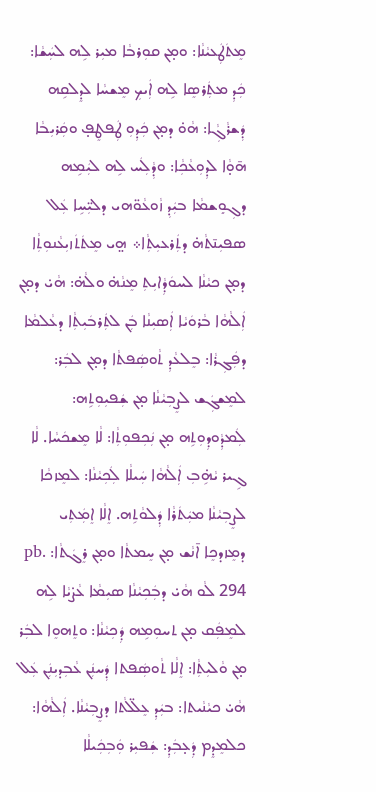ܡܸܬܿܛܲܥܝܵܢܵܐ: ܘܡ̣ܢ ܩܘܼܪܒܵܐ ܡܝܼܪ ܠܹܗ ܠܚܲܫܵܐ: ܟܲܕܼ ܡܬܲܪܤܸܐ ܠܹܗ ܐܲܝܟܼ ܡܸܫܚܵܐ ܠܕܸܠܩܹܗ ܕܲܫܪܵܓܼܵܐ: ܗܵܘ̇ ܕܡ̣ܢ ܟܲܕܼܘܼ ܛܲܦܛܸܦ̣ ܘܩܲܪܝܼܒܵܐ ܗ̄ܘ̣ܵܐ ܠܕܼܘܼܥܵܟܼܵܐ: ܘܕܼܵܠܲܚ ܠܹܗ ܠܝܲܡܹܗ ܕܓܼܘܼܸܫܡܵܐ ܒܝܲܕܼ ܙܵܘܥܵܘ̈ܗܝ ܕܠܝܼ̈ܚܹܐ ܥܲܠ ܤܦܝܼܢ̄ܬܵܗ̇ ܕܬܲܪܥܝܼܬܼܵܐ܀ ܗ̤ܝ ܡܸܬܿܬܿܙܝܼܥܵܢܘܼܬܼܵܐ ܕܡ̣ܢ ܟܝܵܢܵܐ ܠܚܘܿܕܼܵܐܝܼܬܼ ܡܸܢܵܗ̇ ܘܠܵܗ̇: ܗܵܝ̇ ܕܡ̣ܢ ܐܲܠܵܗܵܐ ܒܵܪܘܿܝܵܐ ܐܲܤܝܼܢܵܐ ܒܲܢ ܠܬܲܪܒܿܝܼܬܼܵܐ ܕܥܵܠܡܵܐ ܕܦܲܓܼܪܵܐ: ܒܸܠܥܵܕܼ ܬܵܘܤܲܦܬܵܐ ܕܡ̣ܢ ܠܒܲܪ: ܠܡܸܫܓܲܫ ܠܨܸܒܼܝܵܢܵܐ ܡ̣ܢ ܫܲܦܝܼܘܼܬܹܗ: ܠܲܡܕܼܵܘܕܼܘܼܬܹܗ ܡ̣ܢ ܢܲܟܼܦܘܼܬܼܵܐ: ܠܵܐ ܡܸܫܟܿܚܵܐ. ܠܵܐ ܓܹܝܪ ܝܵܗܹ̇ܒܼ ܐܲܠܵܗܵܐ ܚܲܝܠܵܐ ܠܲܟܼܝܵܢܵܐ: ܠܡܸܙܟܵܐ ܠܨܸܒܼܝܵܢܵܐ ܡܝܲܬܿܪܵܐ ܕܲܠܘܵܬܹܗ. ܐܸܠܵܐ ܐܸܡܲܬܼܝ ܕܡܸܙܕܟܸܐ ܐ̄ܢܵܫ ܡ̣ܢ ܚܸܡܬܵܐ ܘܡ̣ܢ ܪܸܓܿܬܵܐ: pb. 294 ܠܵܘ ܗܵܝ̇ ܕܒܲܟܼܝܵܢܵܐ ܤܝܼܡܵܐ ܥܵܨ̇ܝܵܐ ܠܹܗ ܠܡܸܦܲܩ ܡ̣ܢ ܬܚܘܼܡܹܗ ܕܲܟܼܝܵܢܵܐ: ܘܬܸܗܘܸܐ ܠܒܲܪ ܡ̣ܢ ܘܵܠܝܼܬܼܵܐ: ܐܸܠܵܐ ܬܵܘܤܲܦܬܐ ܕܲܚܢܲܢ ܥܵܒܼܕܝܼܢܲܢ ܥܲܠ ܗܵܝ̇ ܟܝܵܢܵܝܬܐ: ܒܝܲܕܼ ܥܸܠ̈ܠܵܬܐ ܕܨܸܒܼܝܵܢܵܐ. ܐܲܠܵܗܵܐ: ܟܠܡܸܕܸܡ ܕܲܥ̣ܒܲܕܼ: ܫܲܦܝܼܪ ܘܲܒܼܟܲܝܠܵܐ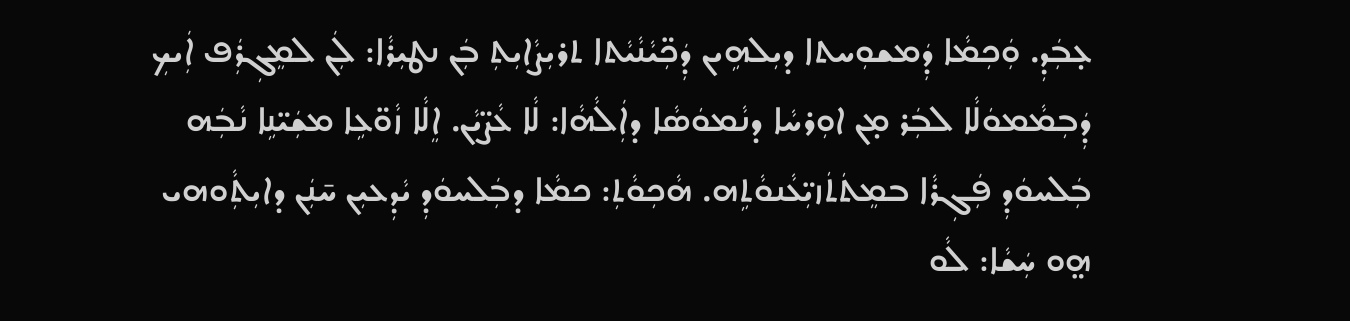ܥ̣ܒܲܕܼ. ܘܲܟܼܡܵܐ ܕܲܡܫܘܼܚܬܐ ܕܝܼܠܗܹܝܢ ܕܲܟܼ̈ܝܵܢܵܝܵܬܐ ܬܪܝܼܨܵܐܝܼܬܼ ܒܲܢ ܢܛܝܼܪܵܐ: ܠܲܢ ܠܡܸܓܼܪܲܦ ܐܲܝܟܼ ܕܲܒܼܡܵܡܘܿܠܵܐ ܠܒܲܪ ܡ̣ܢ ܐܘܼܪܚܵܐ ܕܢܵܡܘܿܤܵܐ ܕܐܲܠܵܗܵܐ: ܠܵܐ ܥܵܨ̈ܝܵܢ. ܐܸܠܵܐ ܙܵܘ̈ܥܹܐ ܡܫܲܝ̈ܢܹܐ ܢܵܒܲܗ ܒܲܠܚܘܿܕܼ ܦܲܓܼܪܵܐ ܒܡܸܬܿܬܿܙܝܼ̈ܥܵܢܘܵܬܹܗ. ܗܵܟܼܘܵܬܼ: ܟܡܵܐ ܕܒܲܠܚܘܿܕܼ ܝܵܕܼܥܝܼܢ ܚ̄ܢܲܢ ܕܐܝܼܬܼܵܘܗܝ ܗ̤ܘ ܚܲܫܵܐ: ܠܵܘ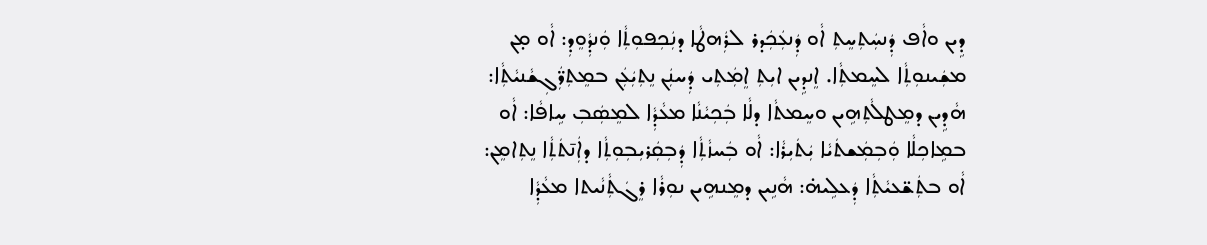ܕܹܝܢ ܘܐܵܦ ܕܲܢܚܲܬܼܚܸܬܼ ܐܵܘ ܕܲܢܥܲܟܲܕܪ ܠܪܲܗܛܵܐ ܕܢܲܟܼܦܘܼܬܼܵܐ ܘܲܢܕܼܵܘܸܕܼ: ܐܵܘ ܡ̣ܢ ܡܫܲܝܢܘܼܬܼܵܐ ܠܚܸܡܬܼܵܐ. ܐܸܢܕܹܝܢ ܐܝܼܬܼ ܐܸܡܲܬܼܝ ܕܲܚܢܲܢ ܢܸܬܼܝܲܥܲܢ ܒܡܸܬܼܪ̈ܲܓܼܫܵܢܝܵܬܼܵܐ: ܗܵܕܹܝܢ ܕܡܸܛܠܵܬܼܗܹܝܢ ܘܚܸܡܬܵܐ ܕܠܵܐ ܒܲܟܼܝܵܢܵܐ ܡܥܵܕܼܵܐ ܠܡܸܤܲܒܼ ܚܹܐܦܵܐ: ܐܵܘ ܒܡܹܐܟܼܠܵܐ ܘܲܒܼܡܲܫܬܿܝܵܐ ܝܲܬܿܝܼܪܵܐ: ܐܵܘ ܒܲܚܙܵܬܼܵܐ ܕܲܒܼܩܲܪܝܼܒܼܘܼܬܼܵܐ ܕܐܲܢ̄ܬܿܬܼܵܐ ܢܸܬܼܐܡܸܢ: ܐܵܘ ܒܬܲܫ̈ܥܝܵܬܼܵܐ ܕܲܥܠܹܝܗ̇: ܗܵܢܹܝܢ ܕܡܸܢܗܹܝܢ ܢܘܼܪܵܐ ܪܸܓܿܬܼܵܢܵܝܬܐ ܡܥܵܕܼܵܐ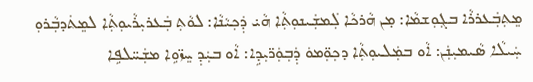ܡܸܬܼܒܲܥܪܪܵܐ ܒܓܼܘܼܫܡܵܐ: ܡ̣ܢ ܗܵܪܟܵܐ ܠܲܡܫܲܝܢܘܼܬܼܵܐ ܗܵܝ̇ ܕܲܟܼܝܵܢܵܐ: ܠܘܵܬܼ ܒܲܥܪܝܼܪܵܝܘܼܬܼܵܐ ܠܡܸܬܿܕܒܼܵܪܘܼ ܚܲܝܠܵܐ ܤܵܝܡܝܼܢܲܢ: ܐܵܘ ܒܡܲܠܝܘܼܬܼܵܐ ܕܟܼܘܼ̈ܡܘܿ ܕܲܒܼܘܲܪ̈ܝܼܕܹܐ: ܐܵܘ ܒܝܲܕܼ ܚܸܙ̈ܘܹܐ ܡܫܲܚ̈ܠܦܹܐ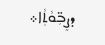ܕܨܸܒܼ̈ܘܵܬܼܵܐ܀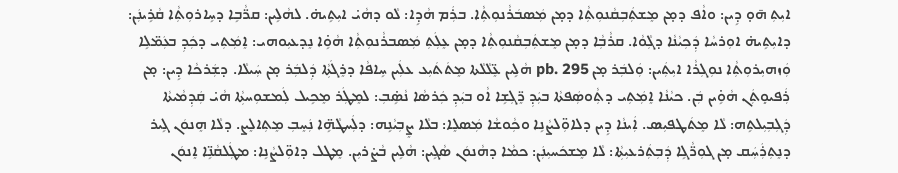ܐܝܼܬܼ ܗ̄ܘ̣ ܕܹܝܢ: ܘܐܵܦ ܕܡ̣ܢ ܡܸܫܬܲܒܼܩܵܢܘܼܬܼܵܐ ܕܡ̣ܢ ܡܲܤܒܿܪܵܢܘܼܬܼܵܐ. ܒܪܲܡ ܗܵܕܹܐ: ܠܵܘ ܕܗܵܝ̇ ܐܝܼܬܹܝܗ̇. ܠܗܵܠܹܝܢ: ܩܪ̈ܵܒܹܐ ܕܚܹܐܪܘܼܬܼܵܐ ܩܵܪܹܝܢܲܢ: ܕܐܝܼܬܹܝܗ̇ ܐܘܼܪܚܵܐ ܕܲܟܼܝܵܢܵܐ ܕܓܼܵܘܵܐ. ܩܪܵܒܼܵܐ ܕܡ̣ܢ ܡܸܫܬܲܒܼܩܵܢܘܼܬܼܵܐ ܕܡ̣ܢ ܥܸܠܲܬܼ ܡܲܤܒܪܵܢܘܼܬܼܵܐ ܗܵܘܹ̇ܐ ܢܸܕܥܝܼܘܗܝ: ܐܸܡܲܬܼܝ ܕܟܲܕܼ ܒܥܲܡ̈ܠܹܐ ܘܲܙܗܝܼܪܘܼܬܼܵܐ ܢܘܼܓܼܪܵܐ ܐܝܼܬܲܝܢ: ܘܲܠܒܲܪ ܡ̣ܢ pb. 295 ܗܵܠܹܝܢ ܥܸ̈ܠܵܠܵܬܐ ܡܸܬܿܬܿܝܼܥ ܥܠܲܝܢ ܚܹܐܦܵܐ ܕܪܸܓܿܬܼܵܐ ܕܲܠܒܲܪ ܡ̣ܢ ܚܲܝܠܵܐ. ܕܫܲܪܟܵܐ ܕܹܝܢ: ܡ̣ܢ ܪܲܦܝܘܼܸܬܲܢ ܗܵܘܹ̇ܝܢ ܒܲܢ. ܟܝܵܢܵܐ ܐܸܡܲܬܼܝ ܕܬܼܵܘܤܲܦܬܵܐ ܒܝܲܕܼ ܪܸ̈ܓܼܫܹܐ ܐܵܘ ܒܝܲܕܼ ܟܲܪܤܵܐ ܢܵܤܹ̇ܒܼ: ܠܡܸܛܲܪ ܡܸܟܹܝܠ ܠܲܡܫܘܼܚܬܼܵܐ ܗܵܝ̇ ܩܲܕܼܡܵܝܬܵܐ ܕܲܓܼܒܼܝܼܠܬܹܗ: ܠܵܐ ܡܸܬܿܛܦܝܼܣ. ܐܲܝܢܵܐ ܕܹܝܢ ܕܠܐܘܼ̈ܠܨܵܢܹܐ ܘܟܼܵܘܫܵܐ ܡܲܤܠܸܐ: ܒܠܵܐ ܨܸܒܼܝܵܢܹܗ: ܕܠܲܚܛܵܗܹ̈ܐ ܢܲܚܸܒܼ ܡܸܬܼܐܠܸܨ. ܕܠܵܐ ܗܸܢܘܿܢ ܓܹܝܪ ܕܢܸܬܼܪܲܚܲܩ ܡ̣ܢ ܓܘܼܪ̈ܵܓܹܐ ܕܲܒܼܬܲܪܥܝܼܬܼܵܐ: ܠܵܐ ܡܸܫܟܿܚܝܼܢܲܢ: ܟܡܵܐ ܕܗܵܢܘܿܢ ܤܵܓܹܝܢ: ܗܵܠܹܝܢ ܒܵܨ̇ܪܝܼܢ. ܡܸܛܠ ܕܐܘܼ̈ܠܨܵܢܹܐ: ܡܛܲܠܩܵܢܹ̈ܐ ܐܸܢܘܿܢ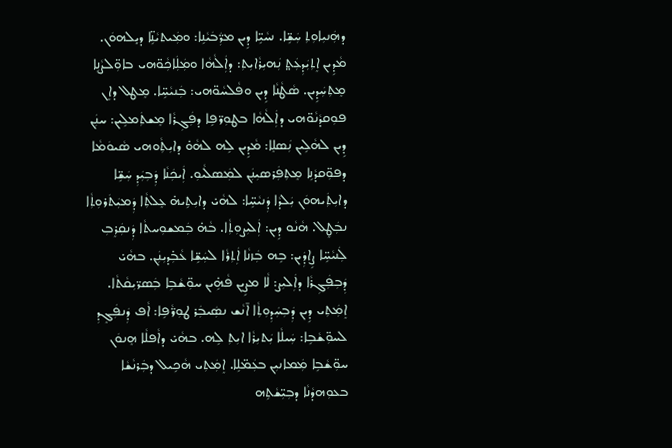ܕܗܲܢܝܼܐܘܼܬܼ ܚܲܫܹ̈ܐ. ܢܚܵܝܹ̈ܐ ܕܹܝܢ ܡܪ̈ܲܒܿܝܵܢܹܐ: ܘܡܲܝܬܝܵܢܹ̈ܐ ܕܝܼܸܠܗܘܿܢ. ܡܵܕܹܝܢ ܐܸܬܼܝܲܕܼܥܲܬ̤ ܢܲܗܝܼܪܵܐܝܼܬܼ: ܕܐܲܠܵܗܵܐ ܘܡܲܠܲܐܟܼܵܘ̈ܗܝ ܒܐܘܼ̈ܠܨܵܢܹܐ ܡܸܬܼܚܲܕܹܝܢ. ܤܵܛܵܢܵܐ ܕܹܝܢ ܘܦܵܠܚܵܘ̈ܗܝ: ܒܲܢܝܵܚܹ̈ܐ. ܡܸܛܠ ܕܐܸܢ ܦܘܼܩܕܵܢܵܘ̈ܗܝ ܕܐܲܠܵܗܵܐ ܒܛܘܼܪ̈ܦܹܐ ܕܦܲܓܼܪܵܐ ܡܸܫܬܲܡܠܹܝܢ: ܚܢܲܢ ܕܹܝܢ ܠܗܵܠܹܝܢ ܢܲܤܠܸܐ: ܡܵܕܹܝܢ ܠܹܗ ܠܗܵܘ̇ ܕܐܝܼܬܼܵܘܗܝ ܤܵܝܘܿܡܵܐ ܕܦܘܼ̈ܩܕܵܢܹܐ ܡܸܬܼܦܲܪܤܝܼܢܲܢ ܠܡܲܤܠܵܝܘܼ. ܐܲܝܟܲܢܵܐ ܕܲܒܼܝܲܕܼ ܚܲܫܹ̈ܐ ܕܐܝܼܬܲܝܗܘܿܢ ܝܲܠܕܵܐ ܕܲܢܝܵܚܹ̈ܐ: ܠܗܵܝ̇ ܕܐܝܼܬܹܝܗ̇ ܥܸܠܬܼܵܐ ܕܲܡܝܲܬܿܪܘܼܬܼܵܐ ܢܒܲܛܸܠ. ܗܵܢܵܘ ܕܹܝܢ: ܐܲܠܝܼܨܘܼܬܼܵܐ. ܒܵܗ̇ ܒܲܡܫܘܼܚܬܵܐ ܕܲܢܩܲܪܸܒܼ ܠܲܢܝܵܚܹ̈ܐ ܨܹܐܕܲܝܢ: ܒܹܗ ܒܲܙܢܵܐ ܐܲܬܼܪܵܐ ܠܚܲܫܹ̈ܐ ܥܵܒܼ̇ܕܝܼܢܲܢ. ܒܗܵܝ̇ ܕܲܒܼܦܲܓܼܪܵܐ ܕܐܲܠܝܼܨ: ܠܵܐ ܡܨܹܝܢ ܦܵܗܹ̇ܝܢ ܚܘܼ̈ܫܵܒܹܐ ܒܲܤܪ̈ܝܼܩܵܬܵܐ. ܐܸܡܲܬܼܝ ܕܹܝܢ ܕܲܒܼܚܲܕܼܘܼܬܼܵܐ ܐ̄ܢܵܫ ܢܤܲܝܒܲܪ ܛܘܼܪ̈ܵܦܹܐ: ܐܵܦ ܕܲܢܦܲܓܸܕܼ ܠܚܘܼ̈ܫܵܒܹܐ: ܚܲܝܠܵܐ ܝܲܬܝܼܪܵܐ ܐܝܼܬܼ ܠܹܗ. ܒܗܵܝ̇ ܕܐܵܦܠܵܐ ܗܸܢܘܿܢ ܚܘܼ̈ܫܵܒܹܐ ܡܲܡܐܢܝܼܢ ܒܥܲܡ̈ܠܹܐ. ܐܸܡܲܬܼܝ ܗܵܟܹܝܠ ܕܒܲܪܢܵܫܵܐ ܒܥܘܼܗܕܵܢܵܐ ܕܒܼܝܼ̈ܫܵܬܹܗ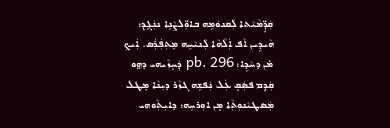ܩܲܕܼܸ̈ܡܵܝܵܬܐ ܠܲܩܢܘܿܡܹܗ ܒܐܘܼ̈ܠܨܵܢܹܐ ܢܢܲܓܸܕܸ: ܗܵܝܕܹܝܢ ܐܵܦ ܐܲܠܵܗܵܐ ܠܲܢܝܵܚܹܗ ܡܸܬܼܦܲܪܲܣ. ܐܲܝܟܼ ܡ̇ܢ ܕܚܵܕܹܐ: pb. 296 ܕܲܚ̣ܙܵܝܗܝ ܕܗ̤ܘ ܩܲܕܸܡ ܦܤܲܩ̣ ܥܲܠ ܢܲܦܫܹܗ ܓܙܵܪ ܕܝܼܢܵܐ ܡܸܛܠ ܡܲܤܛܝܵܢܘܼܬܼܵܐ ܡ̣ܢ ܐܘܼܪܚܹܗ: ܕܐܝܼܬܼܵܘܗܝ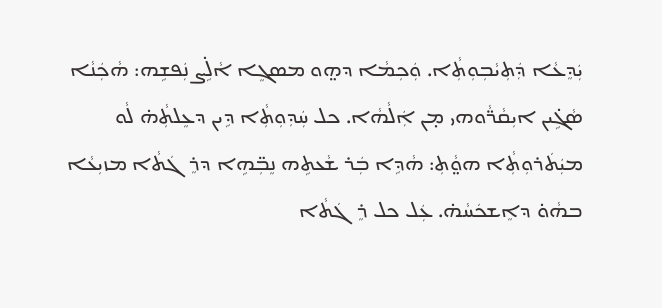ܝܲܕܸܥܵܐ ܕܲܬܼܝܵܒܼܘܼܬܼܵܐ. ܘܲܟܼܡܵܐ ܕܗ̤ܘ ܡܤܓܸܐ ܐܵܠܹ̇ܨ ܢܲܦܫܹܗ: ܗܵܟܲܢܵܐ ܤܵܓܹ̇ܝܢ ܐܝܼܩܵܪ̈ܵܘܗܝ ܡ̣ܢ ܐܲܠܵܗܵܐ. ܟܠ ܚܲܕܼܘܼܬܼܵܐ ܕܹܝܢ ܕܥܸܠܬܼܵܗ̇ ܠܵܘ ܡܝܲܬܿܪܘܼܬܼܵܐ ܗܘ̤ܵܬܼ: ܗܵܕܹܐ ܒܲܪ ܫܵܥܬܹܗ ܢܸܒܼ̈ܗܹܐ ܕܪܸܓܿܬܵܐ ܡܙܝܼܥܵܐ ܒܗܵܘ̇ ܕܐܸܫܟܿܚܵܗ̇. ܥܲܠ ܟܠ ܪܸܓܿܬܵܐ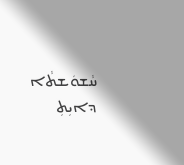ܚܵܫܘܿܫܬܵܐ ܕܐܝܼܬܼ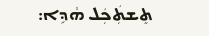ܬܸܫܬܲܟܲܠ ܗܵܕܹܐ: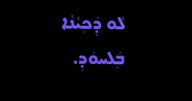ܠܵܘ ܕܲܟܼܝܵܢܵܐ ܒܲܠܚܘܿܕܼ.